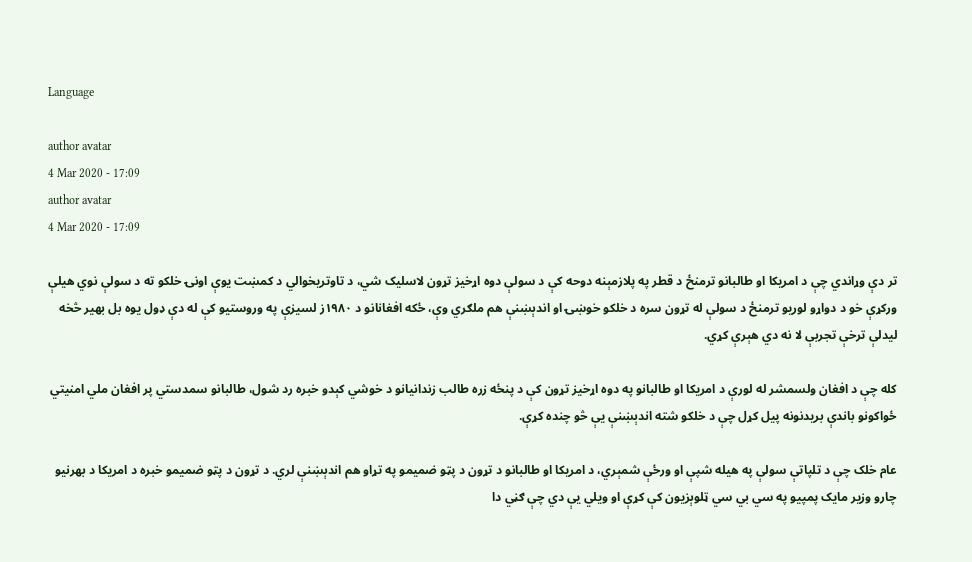Language

author avatar
4 Mar 2020 - 17:09
author avatar
4 Mar 2020 - 17:09

تر دې وړاندي چې د امریکا او طالبانو ترمنځ د قطر په پلازمېنه دوحه کې د سولې دوه اړخیز تړون لاسلیک شي، د تاوتریخوالي د کمښت یوې اونۍ خلکو ته د سولې نوي هیلې ورکړې خو د دواړو لوریو ترمنځ د سولې له تړون سره د خلکو خوښۍ او اندېښنې هم ملګري وې، ځکه افغانانو د ۱۹۸۰ز لسیزې په وروستیو کې له دې ډول یوه بل بهیر څخه لیدلې ترخې تجربې لا نه دي هېرې کړي.

کله چې د افغان ولسمشر له لورې د امریکا او طالبانو په دوه اړخیز تړون کې د پنځه زره طالب زندانیانو د خوشي کېدو خبره رد شول، طالبانو سمدستي پر افغان ملي امنیتي ځواکونو باندې بریدنونه پیل کړل چې د خلکو شته اندېښنې یې څو چنده کړې.

عام خلک چې د تلپاتې سولې په هیله شپې او ورځې شمېري، د امریکا او طالبانو د تړون د پټو ضمیمو په تړاو هم اندېښنې لري. د تړون د پټو ضمیمو خبره د امریکا د بهرنیو چارو وزیر مایک پمپیو په سي بي سي ټلوېزیون کې کړې او ویلي یې دي چې ګڼي دا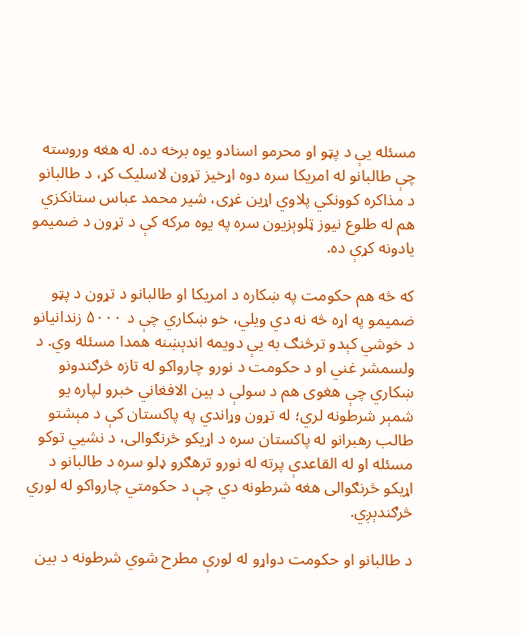مسئله یې د پټو او محرمو اسنادو یوه برخه ده. له هغه وروسته چې طالبانو له امریکا سره دوه اړخیز تړون لاسلیک کړ، د طالبانو د مذاکره کوونکي پلاوي اړین غړی، شیر محمد عباس ستانکزي هم له طلوع نیوز ټلوېزیون سره په یوه مرکه کې د تړون د ضمیمو یادونه کړې ده.

که څه هم حکومت په ښکاره د امریکا او طالبانو د تړون د پټو ضمیمو په اړه څه نه دي ویلي، خو ښکاري چې د ۵۰۰۰ زندانیانو د خوشي کېدو ترڅنګ به یې دويمه اندېښنه همدا مسئله وي. د ولسمشر غني او د حکومت د نورو چارواکو له تازه څرګندونو ښکاري چې هغوی هم د سولې د بین الافغاني خبرو لپاره یو شمېر شرطونه لري؛ له تړون وړاندي په پاکستان کې د مېشتو طالب رهبرانو له پاکستان سره د اړیکو څرنګوالی، د نشيي توکو مسئله او له القاعدې پرته له نورو ترهګرو ډلو سره د طالبانو د اړیکو څرنګوالی هغه شرطونه دي چې د حکومتي چارواکو له لوري څرګندېږي.

د طالبانو او حکومت دواړو له لورې مطرح شوي شرطونه د بین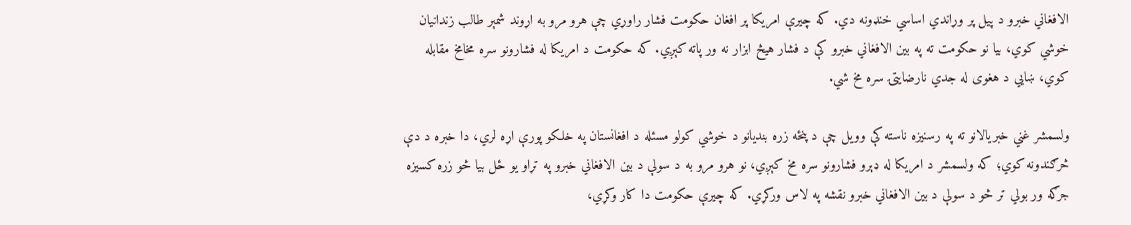الافغاني خبرو د پیل پر وړاندي اساسي خنډونه دي. که چیرې امریکا پر افغان حکومت فشار راوړي چې هرو مرو به اړوند شمېر طالب زندانیان خوشي کوي، بیا نو حکومت ته په بین الافغاني خبرو کې د فشار هیڅ ابزار نه ور پاته کېږي. که حکومت د امریکا له فشارونو سره مخامخ مقابله کوي، ښايي د هغوی له جدي نارضایتۍ سره مخ شي.

ولسمشر غني خبریالانو ته په رسنیزه ناسته کې وویل چې د پنځه زره بندیانو د خوشي کولو مسئله د افغانستان په خلکو پورې اړه لري، دا خبره د دې څرګندونه کوي؛ که ولسمشر د امریکا له ډېرو فشارونو سره مخ کېږي، نو هرو مرو به د سولې د بین الافغاني خبرو په تړاو یو ځل بیا څو زره کسیزه جرګه ور بولي تر څو د سولې د بین الافغاني خبرو نقشه په لاس ورکړي. که چیرې حکومت دا کار وکړي،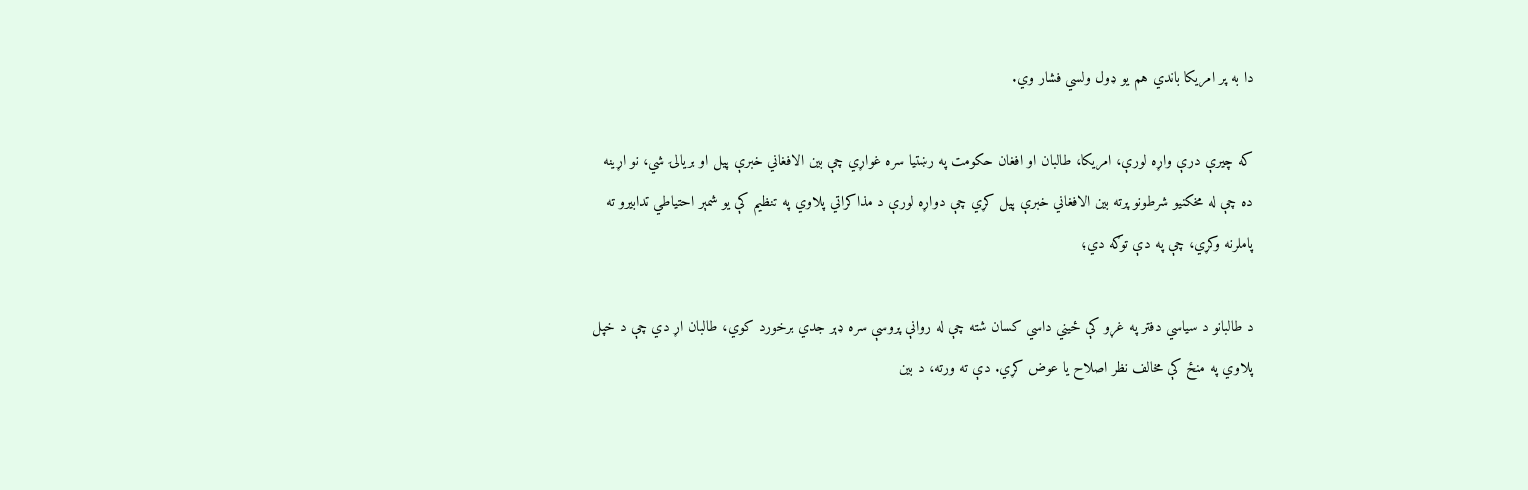دا به پر امریکا باندي هم یو ډول ولسي فشار وي.

که چیرې درې واړه لورې، امریکا، طالبان او افغان حکومت په رښتیا سره غواړي چې بین الافغاني خبرې پیل او بریالۍ شي، نو اړینه ده چې له مخکنیو شرطونو پرته بین الافغاني خبرې پیل کړي چې دواړه لورې د مذاکراتي پلاوي په تنظیم کې یو شمېر احتیاطي تدابیرو ته پاملرنه وکړي، چې په دې توګه دي؛

د طالبانو د سیاسي دفتر په غړو کې ځیني داسي کسان شته چې له روانې پروسې سره ډېر جدي برخورد کوي، طالبان اړ دي چې د خپل پلاوي په منځ کې مخالف نظر اصلاح یا عوض کړي. دې ته ورته، د بین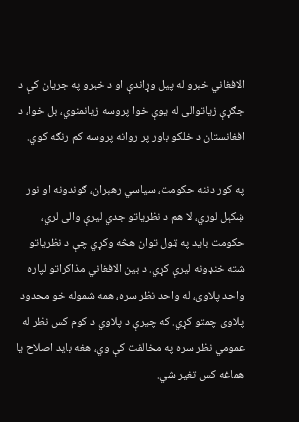الافغاني خبرو له پیل وړاندې او د خبرو په جریان کې د جګړې زیاتوالی له یوې خوا پروسه زیانمنوي، بل خوا، د افغانستان د خلکو باور پر روانه پروسه کم رنګه کوي.

په کور دننه حکومت، سیاسي رهبران، ګوندونه او نور ښکېل لوري، لا هم د نظریاتو جدي لیرې والی لري، حکومت باید په ټول توان هڅه وکړي چې د نظریاتو شته خنډونه لیرې کړي. د بین الافغاني مذاکراتو لپاره واحد پلاوی، له واحد نظر سره، همه شموله خو محدود پلاوی چمتو کړي. که چیرې د پلاوي د کوم کس نظر له عمومي نظر سره په مخالفت کې وي، هغه باید اصلاح یا هماغه کس تغیر شي.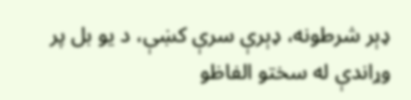ډېر شرطونه، ډېرې سرې کښې، د یو بل پر وړاندې له سختو الفاظو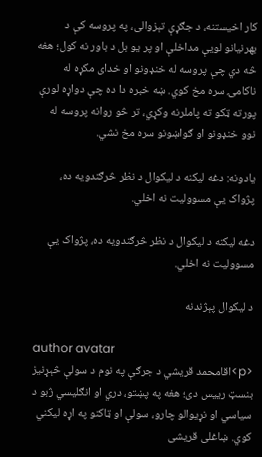کار اخیستنه، د جګړې تېزوالی، په پروسه کې د بهرنیانو لویې مداخلې او پر یو بل د باور نه کول؛ هغه څه دي چې پروسه له خنډونو او خدای مکړه له ناکامۍ سره مخ کوي. ښه خبره دا ده چې دواړه لورې پورته ټکو ته پاملرنه وکړي، تر څو روانه پروسه له نوو خنډونو او ګواښونو سره مخ نشي.

يادونه: دغه ليکنه د ليکوال د نظر څرګندويه ده، پژواک يې مسووليت نه اخلي.

دغه ليکنه د ليکوال د نظر څرګندويه ده، پژواک يې مسووليت نه اخلي.

د لیکوال پېژندنه

author avatar
<p>اقامحمد قریشي د جرګې په نوم د سولې څېړنیز بنسټ رییس دی؛ هغه په پښتو، دري او انګلیسي ژبو د سیاسي او نړیوالو چارو، سولې او ټاکنو په اړه لیکني کوي. ښاغلی قریشی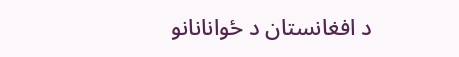د افغانستان د ځوانانانو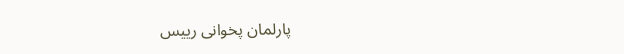پارلمان پخوانی رییس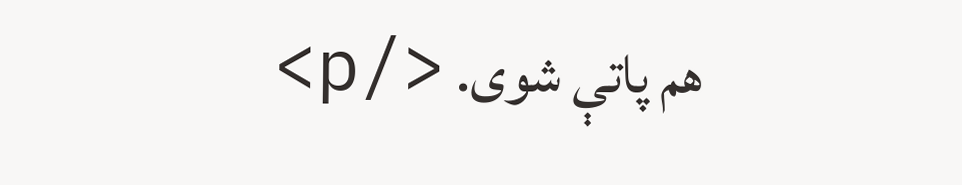هم پاتې شوی. </p>